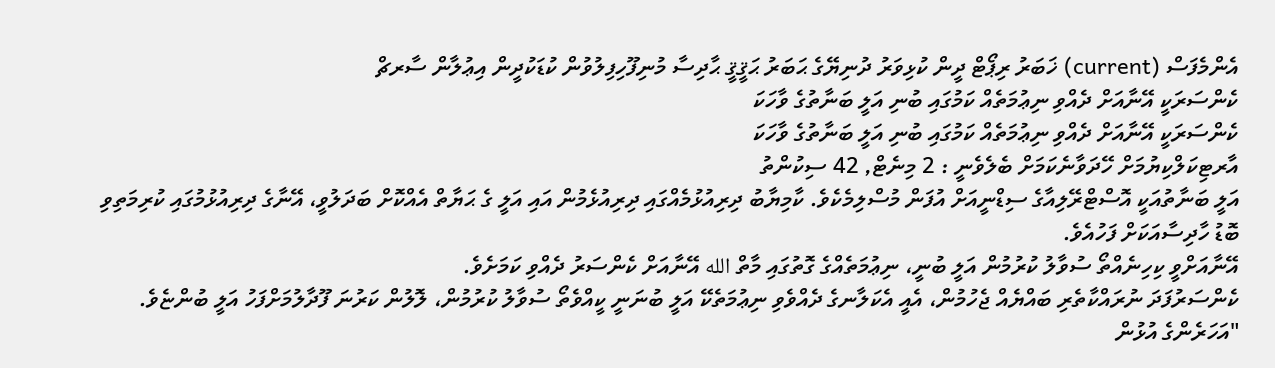އެންމެފަސް (current) ޚަބަރު ރިޕޯޓް ދީން ކުޅިވަރު ދުނިޔޭގެ ޙަބަރު ޙަޤީޤީ ޙާދިސާ މުނިފޫހިފިލުވުން ކުޑަކުދީން އިޢުލާން ސާރޗް
ކެންސަރަކީ އޭނާއަށް ދެއްވި ނިޢުމަތެއް ކަމުގައި ބުނި އަލީ ބަނާތުގެ ވާހަކަ
ކެންސަރަކީ އޭނާއަށް ދެއްވި ނިޢުމަތެއް ކަމުގައި ބުނި އަލީ ބަނާތުގެ ވާހަކަ
އާރޓިކަލްކިޔުމަށް ހޭދަވާނެކަމަށް ބެލެވެނީ : 2 މިނެޓް, 42 ސިކުންތު
އަލީ ބަނާތުއަކީ އޮސްޓްރޭލިއާގެ ސިޑްނީއަށް އުފަން މުސްލިމެކެވެ. ކާމިޔާބު ދިރިއުޅުމެއްގައި ދިރިއުޅެމުން އައި އަލީ ގެ ޙަޔާތް އެއްކޮށް ބަދަލުވީ، އޭނާގެ ދިރިއުޅުމުގައި ކުރިމަތިވި ބޮޑު ހާދިސާއަކަށް ފަހުއެވެ.
އޭނާއަށްވީ ކިހިނެއްތޯ ސުވާލު ކުރުމުން އަލީ ބުނީ، ނިޢުމަތެއްގެ ގޮތުގައި މާތް الله އޭނާއަށް ކެންސަރު ދެއްވި ކަމަށެވެ.
ކެންސަރުފަދަ ނުރައްކާތެރި ބައްޔެއް ޖެހުމުން، އެއީ އެކަލާނގެ ދެއްވެވި ނިޢުމަތެކޭ އަލީ ބުނަނީ ކީއްވެތޯ ސުވާލު ކުރުމުން، ލޮލުން ކަރުނަ ފޫދާލުމަށްފަހު އަލީ ބުންޏެވެ.
"އަހަރެންގެ އުޅުން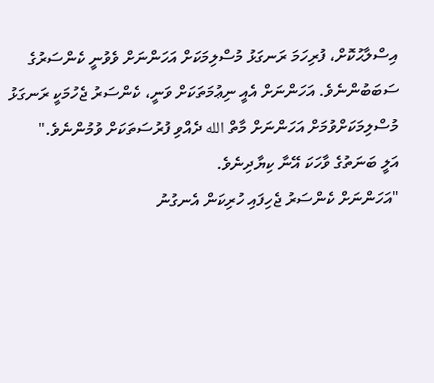އިސްލާޙުކޮށް، ފުރިހަމަ ރަނގަޅު މުސްލިމަކަށް އަހަންނަށް ވެވުނީ ކެންސަރުގެ ސަބަބުންނެވެ. އަހަންނަށް އެއީ ނިޢުމަތަކަށް ވަނީ، ކެންސަރު ޖެހުމަކީ ރަނގަޅު މުސްލިމަކަށްވުމަށް އަހަންނަށް މާތް الله ދެއްވި ފުރުސަތަކަށް ވުމުންނެވެ."
އަލީ ބަނަތުގެ ވާހަކަ އޭނާ ކިޔާދިނެވެ.
"އަހަންނަށް ކެންސަރު ޖެހިފައި ހުރިކަން އެނގުނު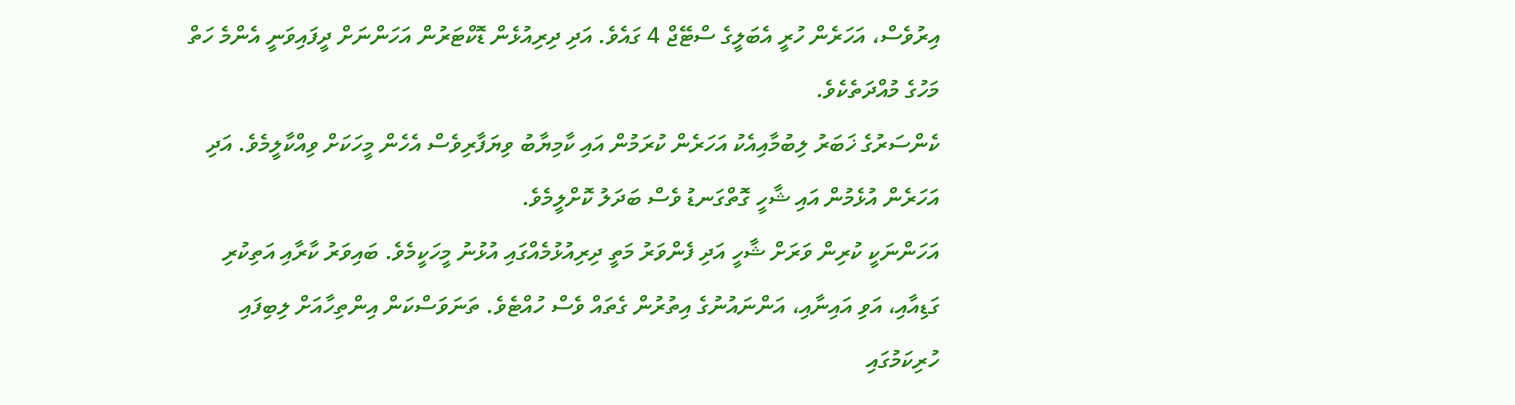އިރުވެސް، އަހަރެން ހުރީ އެބަލީގެ ސްޓޭޖް 4 ގައެވެ. އަދި ދިރިއުޅެން ޑޮކްޓަރުން އަހަންނަށް ދީފައިވަނީ އެންމެ ހަތް މަހުގެ މުއްދަތެކެވެ.
ކެންސަރުގެ ޚަބަރު ލިބުމާއިއެކު އަހަރެން ކުރަމުން އައި ކާމިޔާބު ވިޔަފާރިވެސް އެހެން މީހަކަށް ވިއްކާލީމެވެ. އަދި އަހަރެން އުޅެމުން އައި ޝާހީ ގޮތްގަނޑު ވެސް ބަދަލު ކޮށްލީމެވެ.
އަހަންނަކީ ކުރިން ވަރަށް ޝާހީ އަދި ފެންވަރު މަތީ ދިރިއުޅުމެއްގައި އުޅުނު މީހަކީމެވެ. ބައިވަރު ކާރާއި އަތިކުރި ގަޑިއާއި، އަވި އައިނާއި، އަންނައުނުގެ އިތުރުން ގެތައް ވެސް ހުއްޓެވެ. ތަނަވަސްކަން އިންތިހާއަށް ލިބިފައި ހުރިކަމުގައި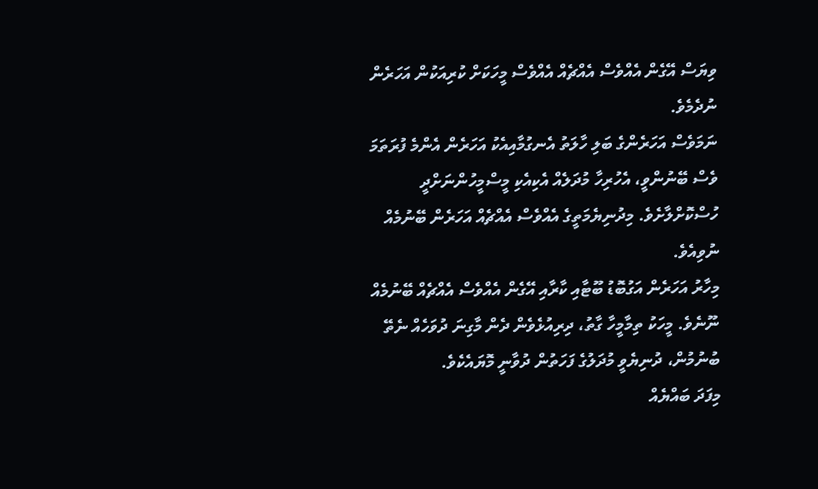ވިޔަސް އޭގެން އެއްވެސް އެއްޗެއް އެއްވެސް މީހަކަށް ކުރިއަކުން އަހަރެން ނުދެމެވެ.
ނަމަވެސް އަހަރެންގެ ބަލި ހާލަތު އެނގުމާއިއެކު އަހަރެން އެންމެ ފުރަތަމަ ވެސް ބޭނުންވީ، އެހުރިހާ މުދަލެއް އެކިއެކި މީސްމީހުންނަށްދީ ހުސްކޮށްލާށެވެ. މިދުނިޔެމަތީގެ އެއްވެސް އެއްޗެއް އަހަރެން ބޭނުމެއް ނުވިއެވެ.
މިހާރު އަހަރެން އަގުބޮޑު ބޫޓާއި ކާރާއި އޭގެން އެއްވެސް އެއްޗެއް ބޭނުމެއް ނޫނެވެ. މީހަކު ތިމާމީހާ ގާތު، ދިރިއުޅެވެން ދެން މާގިނަ ދުވަހެއް ނެތޭ ބުނުމުން، ދުނިޔެވީ މުދަލުގެ ފަހަތުން ދުވާނީ މޮޔައެކެވެ.
މިފަދަ ބައްޔެއް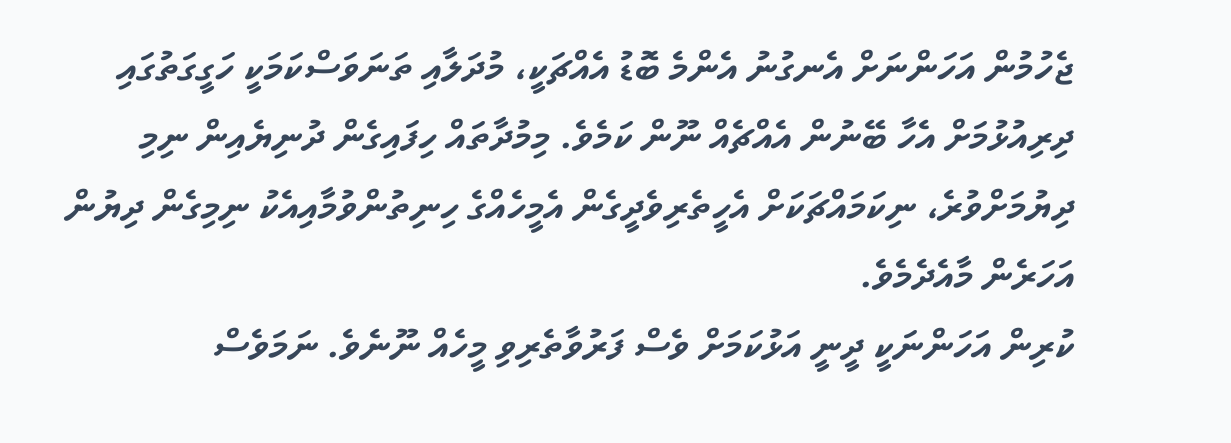ޖެހުމުން އަހަންނަށް އެނގުނު އެންމެ ބޮޑު އެއްޗަކީ، މުދަލާއި ތަނަވަސްކަމަކީ ހަގީގަތުގައި ދިރިއުޅުމަށް އެހާ ބޭނުން އެއްޗެއް ނޫން ކަމެވެ. މިމުދާތައް ހިފައިގެން ދުނިޔެއިން ނިމި ދިޔުމަށްވުރެ، ނިކަމައްޗަކަށް އެހީތެރިވެދީގެން އެމީހެއްގެ ހިނިތުންވުމާއިއެކު ނިމިގެން ދިޔުން އަހަރެން މާއެދެމެވެ.
ކުރިން އަހަންނަކީ ދީނީ އަޅުކަމަށް ވެސް ފަރުވާތެރިވި މީހެއް ނޫނެވެ. ނަމަވެސް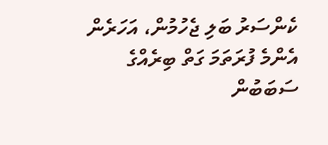ކެންސަރު ބަލި ޖެހުމުން، އަހަރެން އެންމެ ފުރަތަމަ ގަތް ބިރެއްގެ ސަބަބުން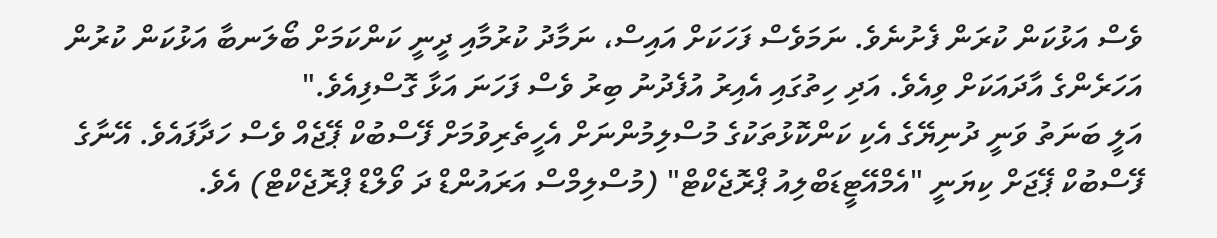ވެސް އަޅުކަން ކުރަން ފެށުނެވެ. ނަމަވެސް ފަހަކަށް އައިސް، ނަމާދު ކުރުމާއި ދީނީ ކަންކަމަށް ބޯލަނބާ އަޅުކަން ކުރުން އަހަރެންގެ އާދައަކަށް ވިއެވެ. އަދި ހިތުގައި އެއިރު އުފެދުނު ބިރު ވެސް ފަހަނަ އަޅާ ގޮސްފިއެވެ."
އަލީ ބަނަތު ވަނީ ދުނިޔޭގެ އެކި ކަންކޮޅުތަކުގެ މުސްލިމުންނަށް އެހީތެރިވުމަށް ފޭސްބުކް ޕޭޖެއް ވެސް ހަދާފައެވެ. އޭނާގެ ފޭސްބުކް ޕޭޖަށް ކިޔަނީ "އެމްއޭޓީޑަބްލިއު ޕްރޮޖެކްޓް" (މުސްލިމްސް އަރައުންޑް ދަ ވޯލްޑް ޕްރޮޖެކްޓް) އެވެ.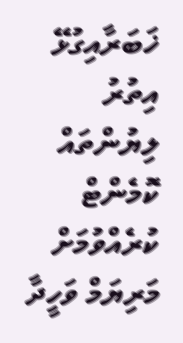ޚަބަރާއިގުޅޭ އިތުރު ލިޔުންތައް
ކޮމެންޓް ކުރެއްވުމަށް
މަރިޔަމް ވަހީދާ